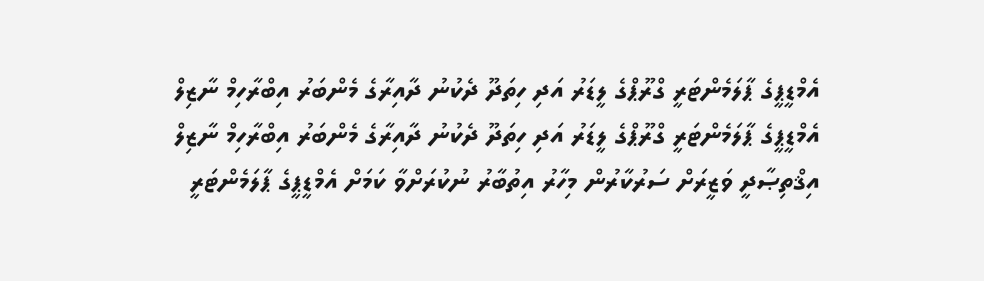އެމްޑީޕީގެ ޕާލަމެންޓަރީ ގްރޫޕްގެ ލީޑަރު އަދި ހިތަދޫ ދެކުނު ދާއިރާގެ މެންބަރު އިބްރާހިމް ނާޒިލް
އެމްޑީޕީގެ ޕާލަމެންޓަރީ ގްރޫޕްގެ ލީޑަރު އަދި ހިތަދޫ ދެކުނު ދާއިރާގެ މެންބަރު އިބްރާހިމް ނާޒިލް
އިޤްތިޞާދީ ވަޒީރަށް ސަރުކާރުން މިހާރު އިތުބާރު ނުކުރަށްވާ ކަމަށް އެމްޑީޕީގެ ޕާލަމެންޓަރީ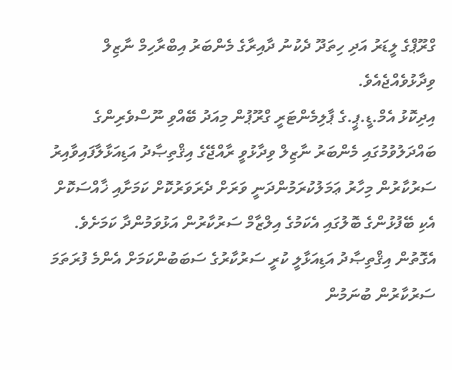ގްރޫޕްގެ ލީޑަރު އަދި ހިތަދޫ ދެކުނު ދާއިރާގެ މެންބަރު އިބްރާހިމް ނާޒިލް ވިދާޅުވެއްޖެއެވެ.
އިދިކޮޅު އެމް.ޑީ.ޕީ.ގެ ޕާލިމެންޓަރީ ގްރޫޕުން މިއަދު ބޭއްވި ނޫސްވެރިންގެ ބައްދަލުވުމުގައި މެންބަރު ނާޒިލް ވިދާޅުވީ ރާއްޖޭގެ އިޤްތިޞާދު އަޑިއަޅާލާފައިވާއިރު ސަރުކާރުން މިހާރު ޢަމަލުކުރަމުންދަނީ ވަރަށް ދެރަވަރުކޮށް ކަމަށާއި ޚާއްސަކޮށް އެކި ބޭފުޅުންގެ ބޮލުގައި އެކަމުގެ އިލްޒާމް ސަރުކާރުން އަޅުވަމުންދާ ކަމަށެވެ.
އެގޮތުން އިޤްތިޞާދު އަޑިއަޅާލީ ކުރީ ސަރުކާރުގެ ސަބަބުންކަމަށް އެންމެ ފުރަތަމަ ސަރުކާރުން ބުނަމުން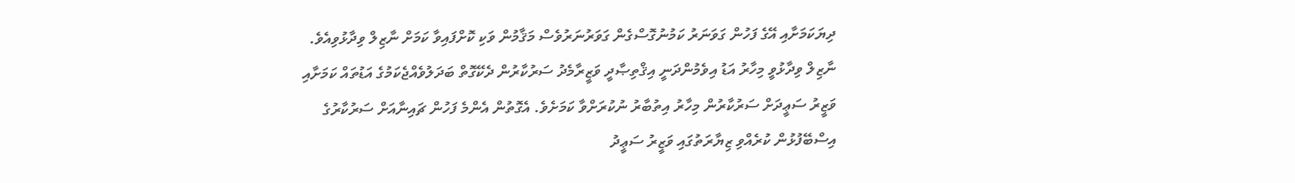ދިޔަކަމަށާއި އޭގެ ފަހުން ގަވަނަރު ކަމުނުގޮސްގެން ގަވަރުނަރުވެސް މަޤާމުން ވަކި ކޮށްފައިވާ ކަމަށް ނާޒިލް ވިދާޅުވިއެވެ.
ނާޒިލް ވިދާޅުވީ މިހާރު އަޑު އިވެމުންދަނީ އިޤްތިޞާދީ ވަޒީރާމެދު ސަރުކާރުން ދެކޭގޮތް ބަދަލުވެއްޖެކަމުގެ އަޑުތައް ކަމަށާއި ވަޒީރު ސަޢީދަށް ސަރުކާރުން މިހާރު އިތުބާރު ނުކުރަށްވާ ކަމަށެވެ. އެގޮތުން އެންމެ ފަހުން ޗައިނާއަށް ސަރުކާރުގެ އިސްބޭފުޅުން ކުރެއްވި ޒިޔާރަތުގައި ވަޒީރު ސަޢީދު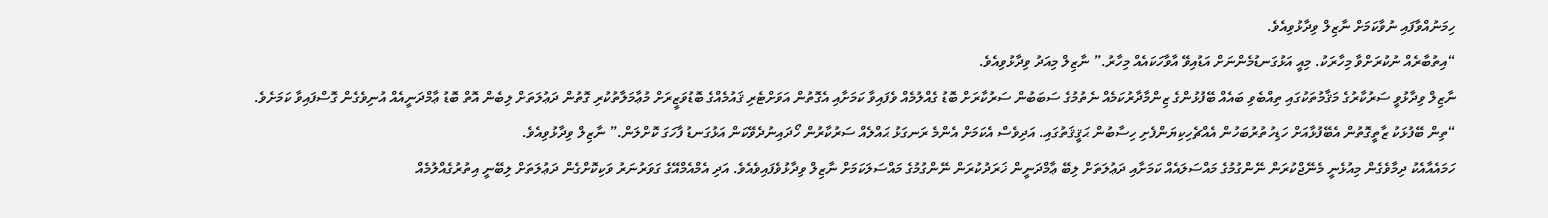ހިމަނުއްވާފައި ނުވާކަމަށް ނާޒިލް ވިދާޅުވިއެވެ.
“އިތުބާރެއް ނުކުރަށްވާ މިހާރަކު. މިއީ އަޅުގަނޑުމެންނަށް އަޑުއިވޭ އާވާހަކައެއް މިހާރު.” ނާޒިލް މިއަދު ވިދާޅުވިއެވެ.
ނާޒިލް ވިދާޅުވީ ސަރުކާރުގެ މަޤާމުތަކުގައި ތިއްބެވި ބައެއް ބޭފުޅުންގެ ޒިންމާދާރުކަމެއް ނެތުމުގެ ސަބަބުން ސަރުކާރަށް ބޮޑު ގެއްލުމެއް ވެފައިވާ ކަމަށާއި އެގޮތުން އަވަށްޓެރި ޤައުމެއްގެ ބޮޑުވަޒީރަށް މުޢާމަލާތުކުރި ގޮތުން ދަޢުލަތަށް ލިބެން އޮތް ބޮޑު ޢާމްދަނީއެއް އުނިވެގެން ގޮސްފައިވާ ކަމަށެވެ.
“ތިން ބޭފުޅަކު ޒާތީގޮތުން އެބޭފުޅާއަށް ހަޑިހުތުރުބަހުން އެއްޗެހިކިޔަންފެށި ހިސާބުން ޙަޤީޤަތުގައި. އަދިވެސް އެކަމަށް އެންމެ ރަނގަޅު ޙައްލެއް ސަރުކާރުން ހޯދައިނުދެވޭކަން އަޅުގަނޑު ފާހަގަ ކޮށްލަން.” ނާޒިލް ވިދާޅުވިއެވެ.
ހަމައެއާއެކު ދިމާވެގެން މިއުޅެނީ މެނޭޖްކުރަން ނޭންގުމުގެ މައްސަލައެއް ކަމަށާއި ދަޢުލަތަށް ލިބޭ ޢާމްދަނީން ޚަރަދުކުރަން ނޭންގުމުގެ މައްސަލަކަމަށް ނާޒިލް ވިދާޅުވެފައިވެއެވެ. އަދި އެމްއެމްއޭގެ ގަވަރުނަރު ވަކިކޮށްގެން ދަޢުލަތަށް ލިބޭނީ އިތުރުގެއްލުމެއް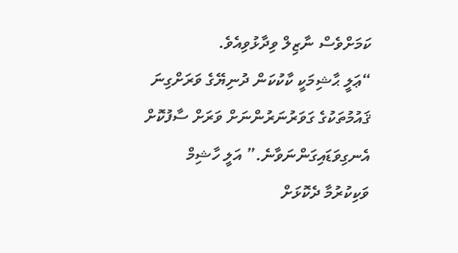ކަމަށްވެސް ނާޒިލް ވިދާޅުވިއެވެ.
“ޢަލީ ޙާޝިމަކީ ކާކުކަން ދުނިޔޭގެ ވަރަށްގިނަ ޤައުމުތަކުގެ ގަވަރުނަރުންނަށް ވަރަށް ސާފުކޮށް އެނގިވަޑައިގަންނަވާނެ.” އަލީ ހާޝިމް ވަކިކުރުމާ ދެކޮޅަށް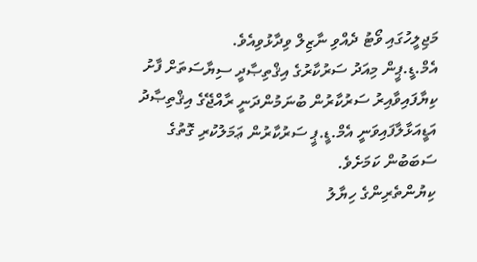މަޖިލީހުގައި ވޯޓު ދެއްވި ނާޒިލް ވިދާޅުވިއެވެ.
އެމް.ޑީ.ޕީން މިއަދު ސަރުކާރުގެ އިޤްތިޞާދީ ސިޔާސަތަށް ފާށު ކިޔާފައިވާއިރު ސަރުކާރުން ބުނަމުންދަނީ ރާއްޖޭގެ އިޤްތިޞާދު އަޑީއަޅާލާފައިވަނީ އެމް.ޑީ.ޕީ ސަރުކާރުން ޢަމަލުކުރި ގޮތުގެ ސަބަބުން ކަމަށެވެ.
ކިޔުންތެރިންގެ ހިޔާލު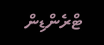ޓްރެންޑިން